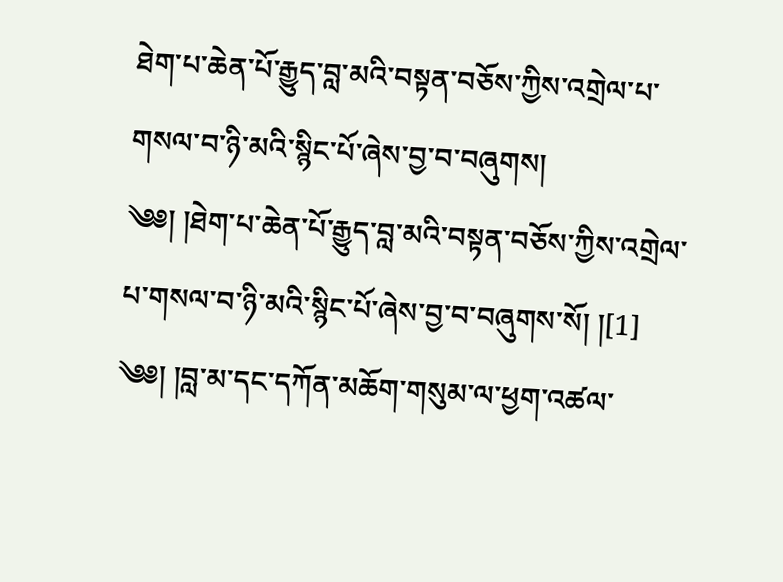ཐེག་པ་ཆེན་པོ་རྒྱུད་བླ་མའི་བསྟན་བཅོས་ཀྱིས་འགྲེལ་པ་གསལ་བ་ཉི་མའི་སྙིང་པོ་ཞེས་བྱ་བ་བཞུགས།
༄༅། །ཐེག་པ་ཆེན་པོ་རྒྱུད་བླ་མའི་བསྟན་བཅོས་ཀྱིས་འགྲེལ་པ་གསལ་བ་ཉི་མའི་སྙིང་པོ་ཞེས་བྱ་བ་བཞུགས་སོ། །[1]
༄༅། །བླ་མ་དང་དཀོན་མཆོག་གསུམ་ལ་ཕྱག་འཚལ་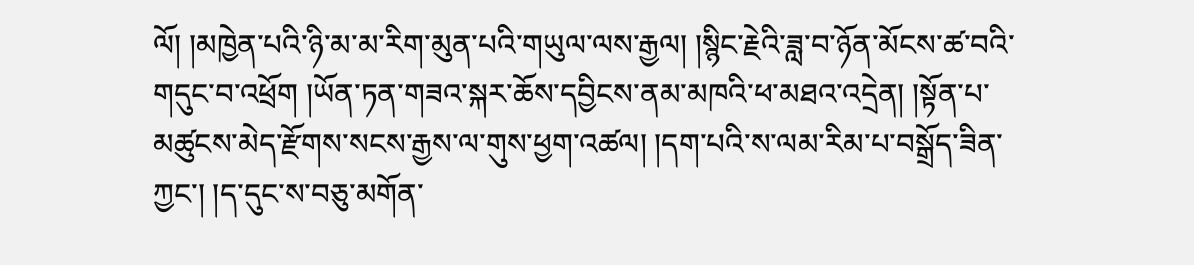ལོ། །མཁྱེན་པའི་ཉི་མ་མ་རིག་མུན་པའི་གཡུལ་ལས་རྒྱལ། །སྙིང་རྗེའི་ཟླ་བ་ཉོན་མོངས་ཚ་བའི་གདུང་བ་འཕྲོག །ཡོན་ཏན་གཟའ་སྐར་ཆོས་དབྱིངས་ནམ་མཁའི་ཕ་མཐའ་འདྲེན། །སྟོན་པ་མཚུངས་མེད་རྫོགས་སངས་རྒྱས་ལ་གུས་ཕྱག་འཚལ། །དག་པའི་ས་ལམ་རིམ་པ་བསྒྲོད་ཟིན་ཀྱང་། །ད་དུང་ས་བཅུ་མགོན་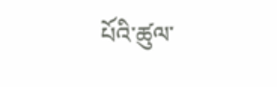པོའི་ཚུལ་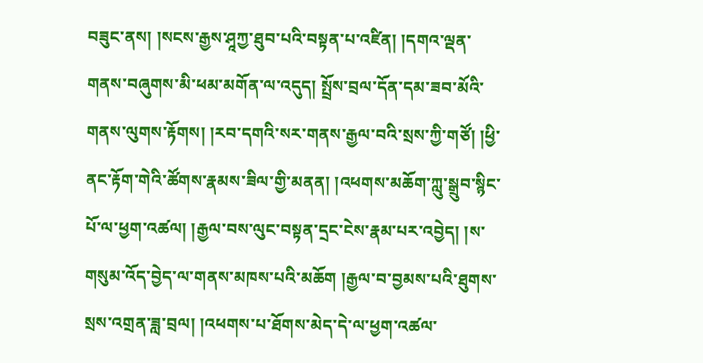བཟུང་ནས། །སངས་རྒྱས་ཤཱཀྱ་ཐུབ་པའི་བསྟན་པ་འཛིན། །དགའ་ལྡན་གནས་བཞུགས་མི་ཕམ་མགོན་ལ་འདུད། སྤྲོས་བྲལ་དོན་དམ་ཟབ་མོའི་གནས་ལུགས་རྟོགས། །རབ་དགའི་སར་གནས་རྒྱལ་བའི་སྲས་ཀྱི་གཙོ། །ཕྱི་ནང་རྟོག་གེའི་ཚོགས་རྣམས་ཟིལ་གྱི་མནན། །འཕགས་མཆོག་ཀླུ་སྒྲུབ་སྙིང་པོ་ལ་ཕྱག་འཚལ། །རྒྱལ་བས་ལུང་བསྟན་དྲང་ངེས་རྣམ་པར་འབྱེད། །ས་གསུམ་འོད་བྱེད་ལ་གནས་མཁས་པའི་མཆོག །རྒྱལ་བ་བྱམས་པའི་ཐུགས་སྲས་འགྲན་ཟླ་བྲལ། །འཕགས་པ་ཐོགས་མེད་དེ་ལ་ཕྱག་འཚལ་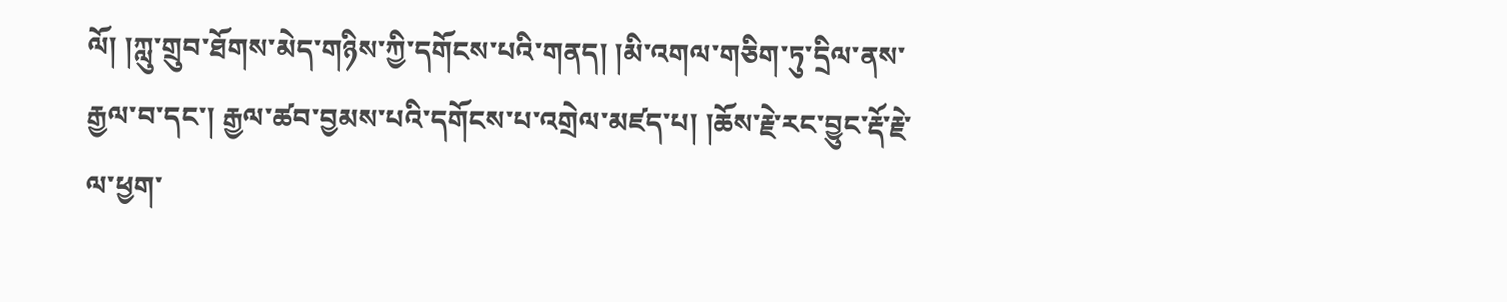ལོ། །ཀླུ་གྲུབ་ཐོགས་མེད་གཉིས་ཀྱི་དགོངས་པའི་གནད། །མི་འགལ་གཅིག་ཏུ་དྲིལ་ནས་རྒྱལ་བ་དང་། རྒྱལ་ཚབ་བྱམས་པའི་དགོངས་པ་འགྲེལ་མཛད་པ། །ཆོས་རྗེ་རང་བྱུང་རྡོ་རྗེ་ལ་ཕྱག་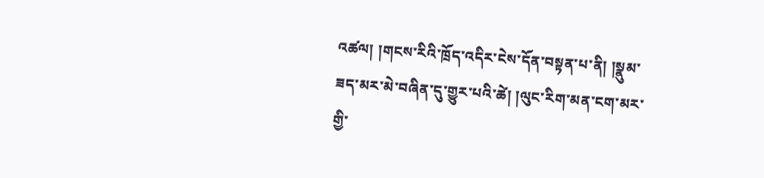འཚལ། །གངས་རིའི་ཁྲོད་འདིར་ངེས་དོན་བསྟན་པ་ནི། །སྣུམ་ཟད་མར་མེ་བཞིན་དུ་གྱུར་པའི་ཚེ། །ལུང་རིག་མན་ངག་མར་གྱི་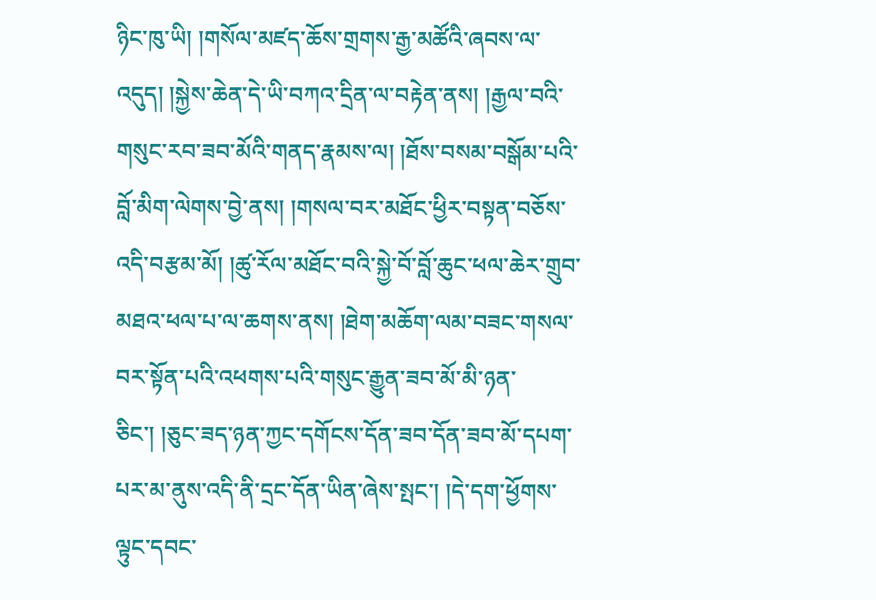ཉིང་ཁུ་ཡི། །གསོལ་མཛད་ཆོས་གྲགས་རྒྱ་མཚོའི་ཞབས་ལ་འདུད། །སྐྱེས་ཆེན་དེ་ཡི་བཀའ་དྲིན་ལ་བརྟེན་ནས། །རྒྱལ་བའི་གསུང་རབ་ཟབ་མོའི་གནད་རྣམས་ལ། །ཐོས་བསམ་བསྒོམ་པའི་བློ་མིག་ལེགས་བྱེ་ནས། །གསལ་བར་མཐོང་ཕྱིར་བསྟན་བཅོས་འདི་བརྩམ་མོ། །ཚུ་རོལ་མཐོང་བའི་སྐྱེ་བོ་བློ་ཆུང་ཕལ་ཆེར་གྲུབ་མཐའ་ཕལ་པ་ལ་ཆགས་ནས། །ཐེག་མཆོག་ལམ་བཟང་གསལ་བར་སྟོན་པའི་འཕགས་པའི་གསུང་རྒྱུན་ཟབ་མོ་མི་ཉན་ཅིང་། །ཅུང་ཟད་ཉན་ཀྱང་དགོངས་དོན་ཟབ་དོན་ཟབ་མོ་དཔག་པར་མ་ནུས་འདི་ནི་དྲང་དོན་ཡིན་ཞེས་སྤང་། །དེ་དག་ཕྱོགས་ལྟུང་དབང་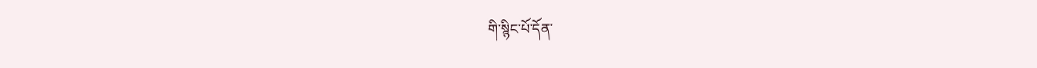གི་སྙིང་པོ་དོན་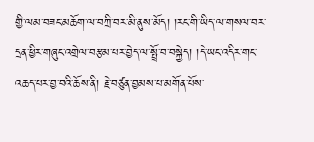གྱི་ལམ་བཟང་མཆོག་ལ་བཀྲི་བར་མི་ནུས་མོད། །རང་གི་ཡིད་ལ་གསལ་བར་དྲན་ཕྱིར་གཞུང་འགྲེལ་བརྩམ་པར་བྱེད་ལ་སྤྲོ་བ་བསྐྱེད། །དེ་ཡང་འདིར་གང་འཆད་པར་བྱ་བའི་ཆོས་ནི། རྗེ་བཙུན་བྱམས་པ་མགོན་པོས་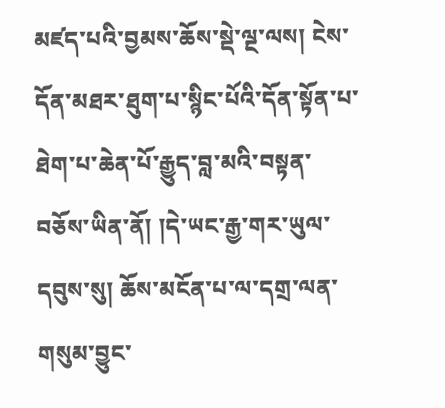མཛད་པའི་བྱམས་ཆོས་སྡེ་ལྔ་ལས། ངེས་དོན་མཐར་ཐུག་པ་སྙིང་པོའི་དོན་སྟོན་པ་ཐེག་པ་ཆེན་པོ་རྒྱུད་བླ་མའི་བསྟན་བཅོས་ཡིན་ནོ། །དེ་ཡང་རྒྱ་གར་ཡུལ་དབུས་སུ། ཆོས་མངོན་པ་ལ་དགྲ་ལན་གསུམ་བྱུང་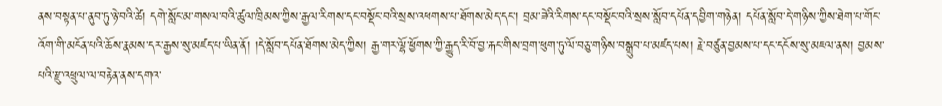ནས་བསྟན་པ་ནུབ་ཏུ་ཉེ་བའི་ཚེ། དགེ་སློང་མ་གསལ་བའི་ཚུལ་ཁྲིམས་ཀྱིས་རྒྱལ་རིགས་དང་བསྡོང་བའི་སྲས་འཕགས་པ་ཐོགས་མེད་དང་། བྲམ་ཟེའི་རིགས་དང་བསྡོང་བའི་སྲས་སློབ་དཔོན་དབྱིག་གཉེན། དཔོན་སློབ་དེ་གཉིས་ཀྱིས་ཐེག་པ་གོང་འོག་གི་མངོན་པའི་ཆོས་རྣམས་དར་རྒྱས་སུ་མཛད་པ་ཡིན་ནོ། །དེ་སློབ་དཔོན་ཐོགས་མེད་ཀྱིས། རྒྱ་གར་ལྷོ་ཕྱོགས་ཀྱི་རྒྱུད་རི་བོ་བྱ་རྐང་གིས་བྲག་ཕུག་ཏུ་ལོ་བཅུ་གཉིས་བསྒྲུབ་པ་མཛད་པས། རྗེ་བཙུན་བྱམས་པ་དང་དངོས་སུ་མཇལ་ནས། བྱམས་པའི་རྫུ་འཕྲུལ་ལ་བརྟེན་ནས་དགའ་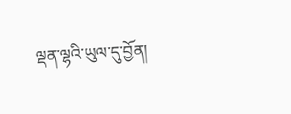ལྡན་ལྷའི་ཡུལ་དུ་བྱོན།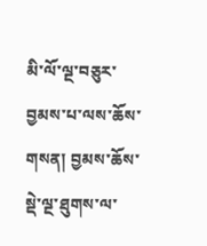མི་ལོ་ལྔ་བཅུར་བྱམས་པ་ལས་ཆོས་གསན། བྱམས་ཆོས་སྡེ་ལྔ་ཐུགས་ལ་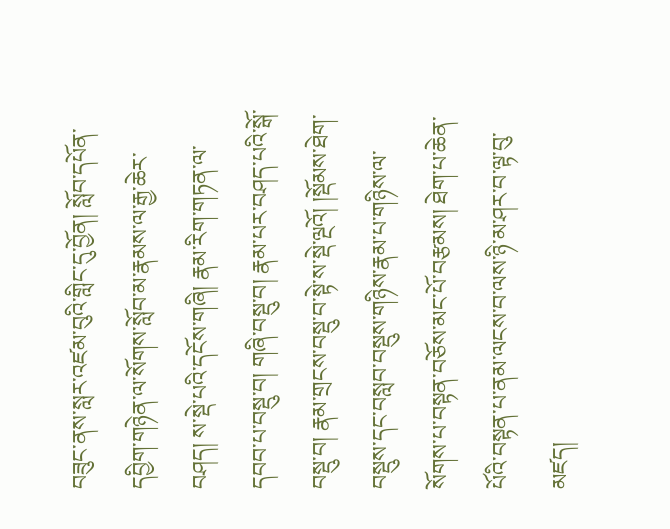བཟུང་ནས་སླར་འཛམ་བུའི་གླིང་དུ་བྱོན། སློབ་དཔོན་དབྱིག་གཉེན་ལ་སོགས་སློབ་མ་རྣམས་ལ་རྒྱ་ཆེར་བཤད། ས་སྡེ་པའི་དངོས་གཞི། རྣམ་རིག་གཏན་ལ་དབབ་པ་བསྡུ་བ། གཞི་བསྡུ་བ། རྣམ་པར་བཤད་པའི་སྒོ་བསྡུ་བ། རྣམ་གྲངས་བསྡུ་བ་སྟེ་ས་སྡེ་ལྔའོ། །སྡོམས་ཐེག་བསྡུས་དང་བསླབ་བསྡུས་གཉིས་རྣམ་པ་གཉིས་ལ་སོགས་པ་བསྟན་བཅོས་མང་པོ་བརྩམས། ཐེག་པ་ཆེན་པོའི་བསྟན་པ་ནམ་ལངས་བ་ལས་ཉི་མ་ཤར་བ་ལྟ་བུ་མཛད།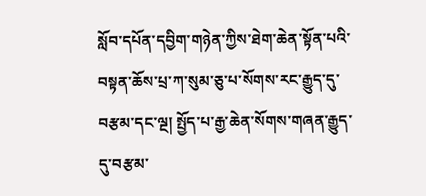སློབ་དཔོན་དབྱིག་གཉེན་ཀྱིས་ཐེག་ཆེན་སྟོན་པའི་བསྟན་ཆོས་པྲ་ཀ་སུམ་ཅུ་པ་སོགས་རང་རྒྱུད་དུ་བརྩམ་དང་ལྔ། སྤྱོད་པ་རྒྱ་ཆེན་སོགས་གཞན་རྒྱུད་དུ་བརྩམ་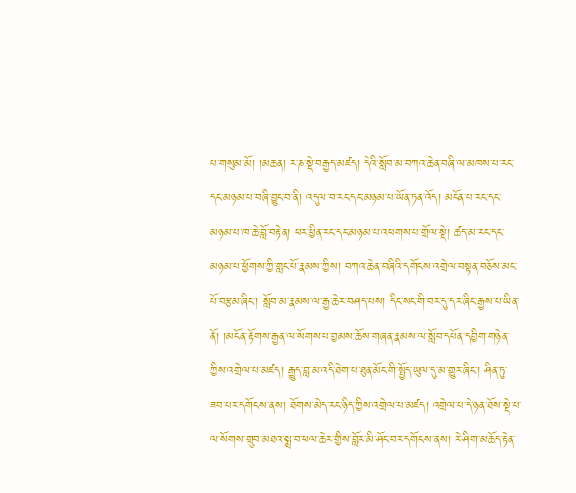པ་གསུམ་མོ། །མཆན། ར་ཎ་སྡེ་བརྒྱད་མཛད། དེའི་སློབ་མ་བཀའ་ཆེན་བཞི་ལ་མཁས་པ་རང་དང་མཉམ་པ་བཞི་བྱུང་བ་ནི། འདུལ་བ་རང་དང་མཉམ་པ་ཡོན་ཏན་འོད། མངོན་པ་རང་དང་མཉམ་པ་ཁ་ཆེ་བློ་བརྟེན། ཕར་ཕྱིན་རང་དང་མཉམ་པ་འཕགས་པ་གྲོལ་སྡེ། ཚད་མ་རང་དང་མཉམ་པ་ཕྱོགས་ཀྱི་གླང་པོ་རྣམས་ཀྱིས། བཀའ་ཆེན་བཞིའི་དགོངས་འགྲེལ་བསྟན་བཅོས་མང་པོ་བརྩམ་ཞིང་། སློབ་མ་རྣམས་ལ་རྒྱ་ཆེར་བཤད་པས། དིང་སང་གི་བར་དུ་དར་ཞིང་རྒྱས་པ་ཡིན་ནོ། །མངོན་རྟོགས་རྒྱན་ལ་སོགས་པ་བྱམས་ཆོས་གཞན་རྣམས་ལ་སློབ་དཔོན་དབྱིག་གཉེན་ཀྱིས་འགྲེལ་པ་མཛད། རྒྱུད་བླ་མ་འདི་ཐེག་པ་ཐུན་མོང་གི་སྤྱོད་ཡུལ་དུ་མ་གྱུར་ཞིང་། ཤིན་ཏུ་ཟབ་པར་དགོངས་ནས། ཐོགས་མེད་རང་ཉིད་ཀྱིས་འགྲེལ་པ་མཛད། འགྲེལ་པ་དེ་ཉན་ཐོས་སྡེ་པ་ལ་སོགས་གྲུབ་མཐའ་སྨྲ་བ་ཕལ་ཆེར་གྱིས་བློར་མི་ཤོང་བར་དགོངས་ནས། རེ་ཤིག་མཆོད་རྟེན་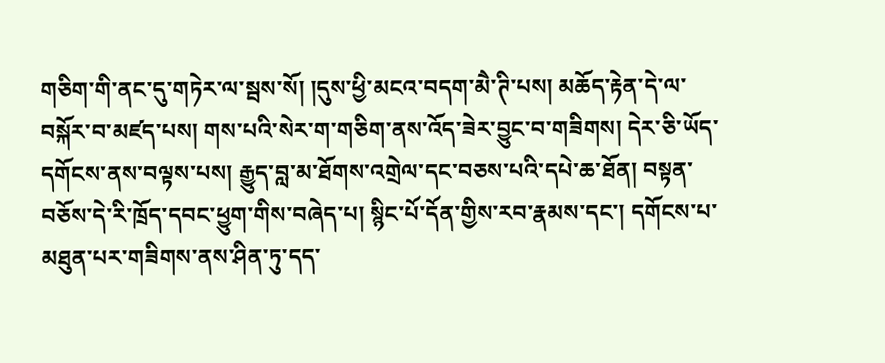གཅིག་གི་ནང་དུ་གཏེར་ལ་སྦས་སོ། །དུས་ཕྱི་མངའ་བདག་མཻ་ཊི་པས། མཆོད་རྟེན་དེ་ལ་བསྐོར་བ་མཛད་པས། གས་པའི་སེར་ག་གཅིག་ནས་འོད་ཟེར་བྱུང་བ་གཟིགས། དེར་ཅི་ཡོད་དགོངས་ནས་བལྟས་པས། རྒྱུད་བླ་མ་ཐོགས་འགྲེལ་དང་བཅས་པའི་དཔེ་ཆ་ཐོན། བསྟན་བཅོས་དེ་རི་ཁྲོད་དབང་ཕྱུག་གིས་བཞེད་པ། སྙིང་པོ་དོན་གྱིས་རབ་རྣམས་དང་། དགོངས་པ་མཐུན་པར་གཟིགས་ནས་ཤིན་ཏུ་དད་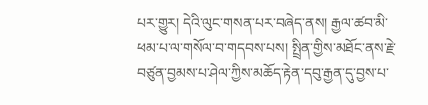པར་གྱུར། དེའི་ལུང་གསན་པར་བཞེད་ནས། རྒྱལ་ཚབ་མི་ཕམ་པ་ལ་གསོལ་བ་གདབས་པས། སྤྲིན་གྱིས་མཐོང་ནས་རྗེ་བཙུན་བྱམས་པ་ཤེལ་ཀྱིས་མཆོད་རྟེན་དབུ་རྒྱན་དུ་བྱས་པ་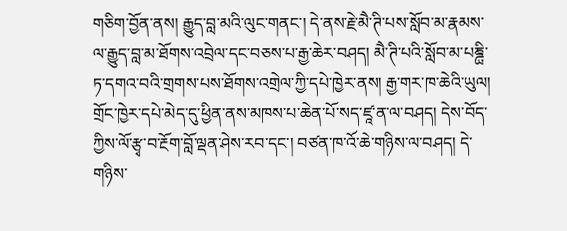གཅིག་བྱོན་ནས། རྒྱུད་བླ་མའི་ལུང་གནང་། དེ་ནས་རྗེ་མཻ་ཊི་པས་སློབ་མ་རྣམས་ལ་རྒྱུད་བླ་མ་ཐོགས་འབྲེལ་དང་བཅས་པ་རྒྱ་ཆེར་བཤད། མཻ་ཊི་པའི་སློབ་མ་པཎྜྻི་ཏ་དགའ་བའི་གྲགས་པས་ཐོགས་འགྲེལ་ཀྱི་དཔེ་ཁྱེར་ནས། རྒྱ་གར་ཁ་ཆེའི་ཡུལ། གྲོང་ཁྱེར་དཔེ་མེད་དུ་ཕྱིན་ནས་མཁས་པ་ཆེན་པོ་སད་ཛཱ་ན་ལ་བཤད། དེས་བོད་ཀྱིས་ལོ་རྩྭ་བ་རྔོག་བློ་ལྡན་ཤེས་རབ་དང་། བཙན་ཁ་འོ་ཆེ་གཉིས་ལ་བཤད། དེ་གཉིས་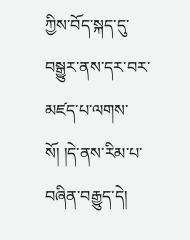ཀྱིས་བོད་སྐད་དུ་བསྒྱུར་ནས་དར་བར་མཛད་པ་ལགས་སོ། །དེ་ནས་རིམ་པ་བཞིན་བརྒྱུད་དེ།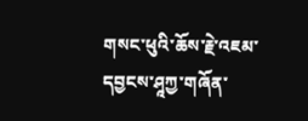གསང་ཕུའི་ཆོས་རྗེ་འཇམ་དབྱངས་ཤཱཀྱ་གཞོན་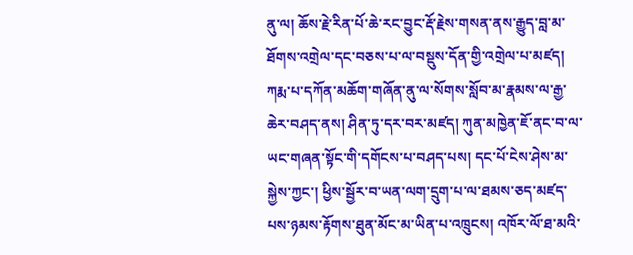ནུ་ལ། ཆོས་རྗེ་རིན་པོ་ཆེ་རང་བྱུང་རྡོ་རྗེས་གསན་ནས་རྒྱུད་བླ་མ་ཐོགས་འགྲེལ་དང་བཅས་པ་ལ་བསྡུས་དོན་གྱི་འགྲེལ་པ་མཛད། ཀརྨ་པ་དཀོན་མཆོག་གཞོན་ནུ་ལ་སོགས་སློབ་མ་རྣམས་ལ་རྒྱ་ཆེར་བཤད་ནས། ཤིན་ཏུ་དར་བར་མཛད། ཀུན་མཁྱེན་ཇོ་ནང་བ་ལ་ཡང་གཞན་སྟོང་གི་དགོངས་པ་བཤད་པས། དང་པོ་ངེས་ཤེས་མ་སྐྱེས་ཀྱང་། ཕྱིས་སྦྱོར་བ་ཡན་ལག་དྲུག་པ་ལ་ཐམས་ཅད་མཛད་པས་ཉམས་རྟོགས་ཐུན་མོང་མ་ཡིན་པ་འཁྲུངས། འཁོར་ལོ་ཐ་མའི་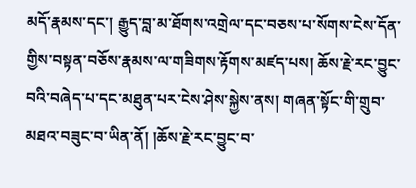མདོ་རྣམས་དང་། རྒྱུད་བླ་མ་ཐོགས་འགྲེལ་དང་བཅས་པ་སོགས་ངེས་དོན་གྱིས་བསྟན་བཅོས་རྣམས་ལ་གཟིགས་རྟོགས་མཛད་པས། ཆོས་རྗེ་རང་བྱུང་བའི་བཞེད་པ་དང་མཐུན་པར་ངེས་ཤེས་སྐྱེས་ནས། གཞན་སྟོང་གི་གྲུབ་མཐའ་བཟུང་བ་ཡིན་ནོ། །ཆོས་རྗེ་རང་བྱུང་བ་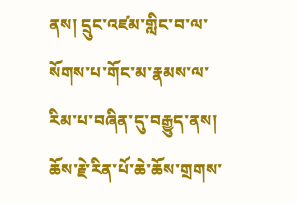ནས། དྲུང་འཛམ་གླིང་བ་ལ་སོགས་པ་གོང་མ་རྣམས་ལ་རིམ་པ་བཞིན་དུ་བརྒྱུད་ནས། ཆོས་རྗེ་རིན་པོ་ཆེ་ཆོས་གྲགས་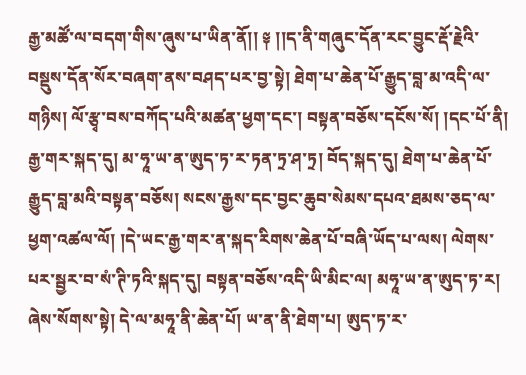རྒྱ་མཚོ་ལ་བདག་གིས་ཞུས་པ་ཡིན་ནོ།། ༈ །།ད་ནི་གཞུང་དོན་རང་བྱུང་རྡོ་རྗེའི་བསྡུས་དོན་སོར་བཞག་ནས་བཤད་པར་བྱ་སྟེ། ཐེག་པ་ཆེན་པོ་རྒྱུད་བླ་མ་འདི་ལ་གཉིས། ལོ་རྩྭ་བས་བཀོད་པའི་མཚན་ཕྱག་དང་། བསྟན་བཅོས་དངོས་སོ། །དང་པོ་ནི། རྒྱ་གར་སྐད་དུ། མ་ཧཱ་ཡ་ན་ཨུད་ཏ་ར་ཏན་ཏྲ་ཤ་ཏྲ། བོད་སྐད་དུ། ཐེག་པ་ཆེན་པོ་རྒྱུད་བླ་མའི་བསྟན་བཅོས། སངས་རྒྱས་དང་བྱང་ཆུབ་སེམས་དཔའ་ཐམས་ཅད་ལ་ཕྱག་འཚལ་ལོ། །དེ་ཡང་རྒྱ་གར་ན་སྐད་རིགས་ཆེན་པོ་བཞི་ཡོད་པ་ལས། ལེགས་པར་སྦྱར་བ་སཾ་ཊི་ཏའི་སྐད་དུ། བསྟན་བཅོས་འདི་ཡི་མིང་ལ། མཧཱ་ཡ་ན་ཨུད་ཏ་ར། ཞེས་སོགས་སྟེ། དེ་ལ་མཧཱ་ནི་ཆེན་པོ། ཡ་ན་ནི་ཐེག་པ། ཨུད་ཏ་ར་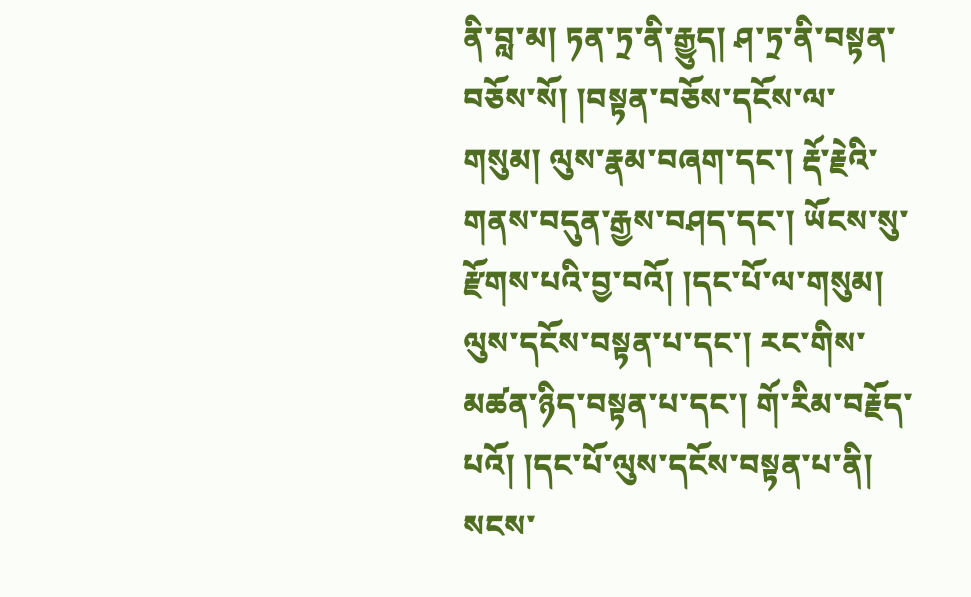ནི་བླ་མ། ཏན་ཏྲ་ནི་རྒྱུད། ཤ་ཏྲ་ནི་བསྟན་བཅོས་སོ། །བསྟན་བཅོས་དངོས་ལ་གསུམ། ལུས་རྣམ་བཞག་དང་། རྡོ་རྗེའི་གནས་བདུན་རྒྱས་བཤད་དང་། ཡོངས་སུ་རྫོགས་པའི་བྱ་བའོ། །དང་པོ་ལ་གསུམ། ལུས་དངོས་བསྟན་པ་དང་། རང་གིས་མཚན་ཉིད་བསྟན་པ་དང་། གོ་རིམ་བརྗོད་པའོ། །དང་པོ་ལུས་དངོས་བསྟན་པ་ནི། སངས་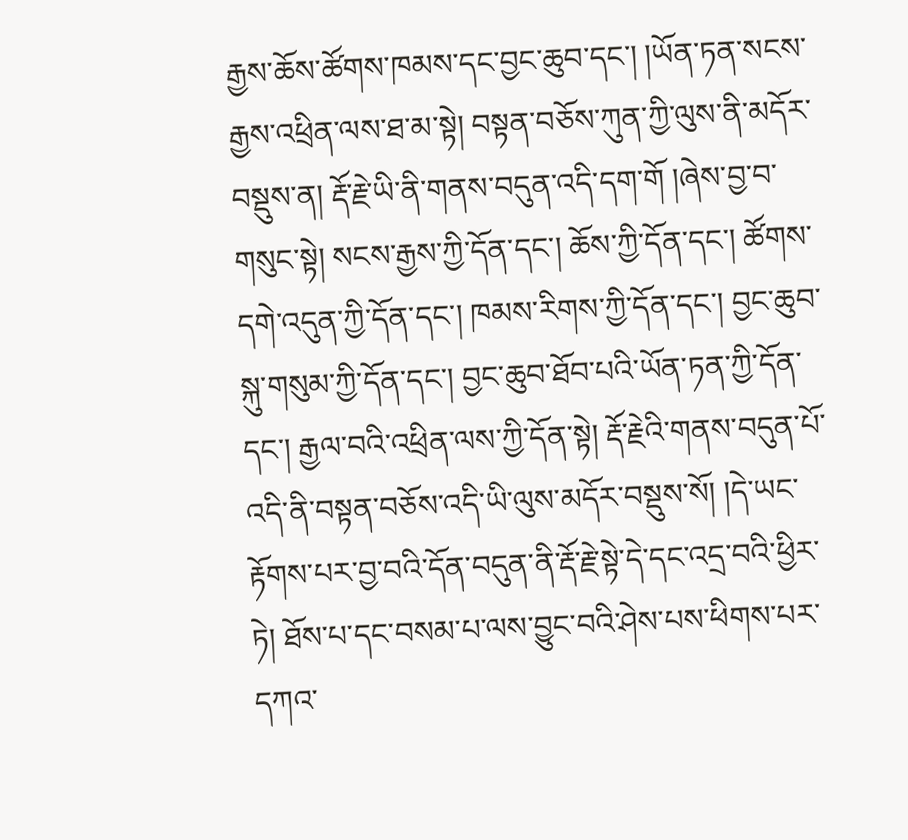རྒྱས་ཆོས་ཚོགས་ཁམས་དང་བྱང་ཆུབ་དང་། །ཡོན་ཏན་སངས་རྒྱས་འཕྲིན་ལས་ཐ་མ་སྟེ། བསྟན་བཅོས་ཀུན་ཀྱི་ལུས་ནི་མདོར་བསྡུས་ན། རྡོ་རྗེ་ཡི་ནི་གནས་བདུན་འདི་དག་གོ །ཞེས་བྱ་བ་གསུང་སྟེ། སངས་རྒྱས་ཀྱི་དོན་དང་། ཆོས་ཀྱི་དོན་དང་། ཚོགས་དགེ་འདུན་ཀྱི་དོན་དང་། ཁམས་རིགས་ཀྱི་དོན་དང་། བྱང་ཆུབ་སྐུ་གསུམ་ཀྱི་དོན་དང་། བྱང་ཆུབ་ཐོབ་པའི་ཡོན་ཏན་ཀྱི་དོན་དང་། རྒྱལ་བའི་འཕྲིན་ལས་ཀྱི་དོན་སྟེ། རྡོ་རྗེའི་གནས་བདུན་པོ་འདི་ནི་བསྟན་བཅོས་འདི་ཡི་ལུས་མདོར་བསྡུས་སོ། །དེ་ཡང་རྟོགས་པར་བྱ་བའི་དོན་བདུན་ནི་རྡོ་རྗེ་སྟེ་དེ་དང་འདྲ་བའི་ཕྱིར་ཏེ། ཐོས་པ་དང་བསམ་པ་ལས་བྱུང་བའི་ཤེས་པས་ཕིགས་པར་དཀའ་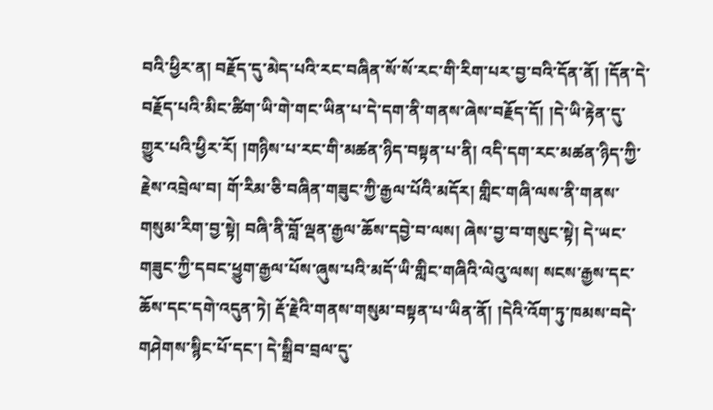བའི་ཕྱིར་ན། བརྗོད་དུ་མེད་པའི་རང་བཞིན་སོ་སོ་རང་གི་རིག་པར་བྱ་བའི་དོན་ནོ། །དོན་དེ་བརྗོད་པའི་མིང་ཚིག་ཡི་གེ་གང་ཡིན་པ་དེ་དག་ནི་གནས་ཞེས་བརྗོད་དོ། །དེ་ཡི་རྟེན་དུ་གྱུར་པའི་ཕྱིར་རོ། །གཉིས་པ་རང་གི་མཚན་ཉིད་བསྟན་པ་ནི། འདི་དག་རང་མཚན་ཉིད་ཀྱི་རྗེས་འབྲེལ་བ། གོ་རིམ་ཅི་བཞིན་གཟུང་ཀྱི་རྒྱལ་པོའི་མདོར། གླིང་གཞི་ལས་ནི་གནས་གསུམ་རིག་བྱ་སྟེ། བཞི་ནི་བློ་ལྡན་རྒྱལ་ཆོས་དབྱེ་བ་ལས། ཞེས་བྱ་བ་གསུང་སྟེ། དེ་ཡང་གཟུང་ཀྱི་དབང་ཕྱུག་རྒྱལ་པོས་ཞུས་པའི་མདོ་ཡི་གླིང་གཞིའི་ལེའུ་ལས། སངས་རྒྱས་དང་ཆོས་དང་དགེ་འདུན་ཏེ། རྡོ་རྗེའི་གནས་གསུམ་བསྟན་པ་ཡིན་ནོ། །དེའི་འོག་ཏུ་ཁམས་བདེ་གཤེགས་སྙིང་པོ་དང་། དེ་སྒྲིབ་བྲལ་དུ་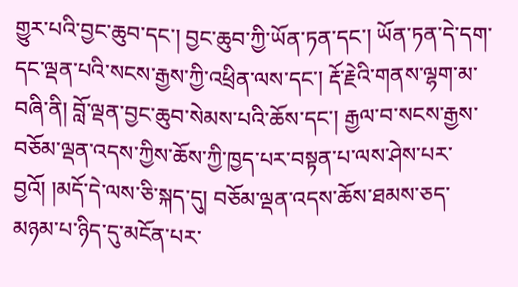གྱུར་པའི་བྱང་ཆུབ་དང་། བྱང་ཆུབ་ཀྱི་ཡོན་ཏན་དང་། ཡོན་ཏན་དེ་དག་དང་ལྡན་པའི་སངས་རྒྱས་ཀྱི་འཕྲིན་ལས་དང་། རྡོ་རྗེའི་གནས་ལྷག་མ་བཞི་ནི། བློ་ལྡན་བྱང་ཆུབ་སེམས་པའི་ཆོས་དང་། རྒྱལ་བ་སངས་རྒྱས་བཅོམ་ལྡན་འདས་ཀྱིས་ཆོས་ཀྱི་ཁྱད་པར་བསྟན་པ་ལས་ཤེས་པར་བྱའོ། །མདོ་དེ་ལས་ཅི་སྐད་དུ། བཅོམ་ལྡན་འདས་ཆོས་ཐམས་ཅད་མཉམ་པ་ཉིད་དུ་མངོན་པར་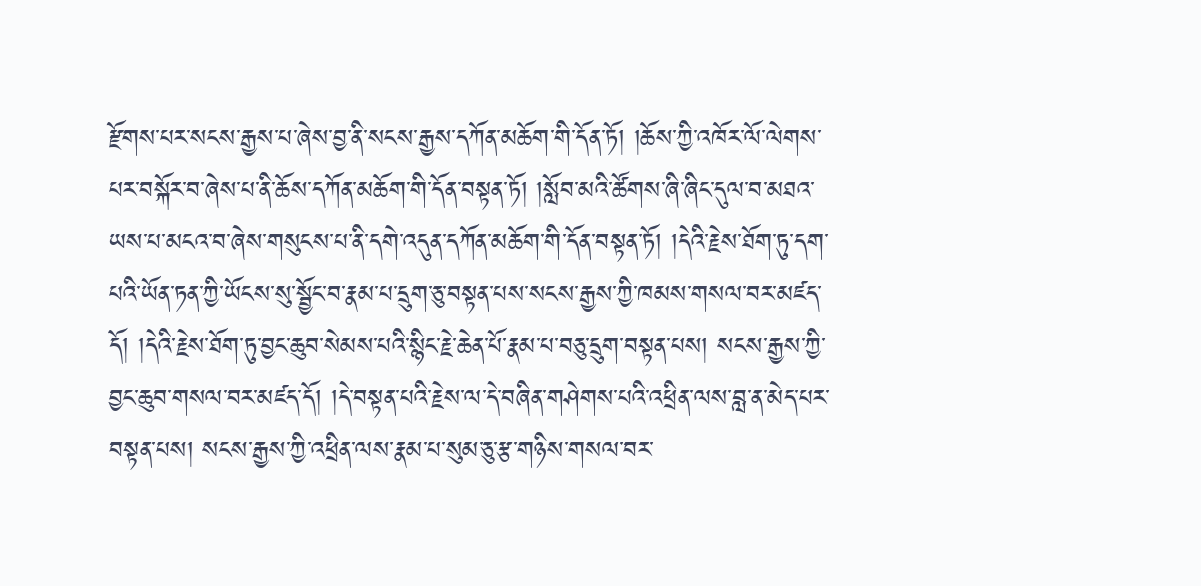རྫོགས་པར་སངས་རྒྱས་པ་ཞེས་བྱ་ནི་སངས་རྒྱས་དཀོན་མཆོག་གི་དོན་ཏོ། །ཆོས་ཀྱི་འཁོར་ལོ་ལེགས་པར་བསྐོར་བ་ཞེས་པ་ནི་ཆོས་དཀོན་མཆོག་གི་དོན་བསྟན་ཏོ། །སློབ་མའི་ཚོགས་ཞི་ཞིང་དུལ་བ་མཐའ་ཡས་པ་མངའ་བ་ཞེས་གསུངས་པ་ནི་དགེ་འདུན་དཀོན་མཆོག་གི་དོན་བསྟན་ཏོ། །དེའི་རྗེས་ཐོག་ཏུ་དག་པའི་ཡོན་ཏན་ཀྱི་ཡོངས་སུ་སྦྱོང་བ་རྣམ་པ་དྲུག་ཅུ་བསྟན་པས་སངས་རྒྱས་ཀྱི་ཁམས་གསལ་བར་མཛད་དོ། །དེའི་རྗེས་ཐོག་ཏུ་བྱང་ཆུབ་སེམས་པའི་སྙིང་རྗེ་ཆེན་པོ་རྣམ་པ་བཅུ་དྲུག་བསྟན་པས། སངས་རྒྱས་ཀྱི་བྱང་ཆུབ་གསལ་བར་མཛད་དོ། །དེ་བསྟན་པའི་རྗེས་ལ་དེ་བཞིན་གཤེགས་པའི་འཕྲིན་ལས་བླ་ན་མེད་པར་བསྟན་པས། སངས་རྒྱས་ཀྱི་འཕྲིན་ལས་རྣམ་པ་སུམ་ཅུ་རྩ་གཉིས་གསལ་བར་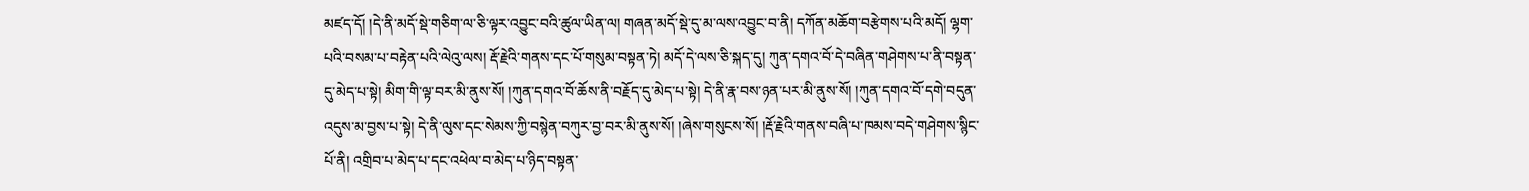མཛད་དོ། །དེ་ནི་མདོ་སྡེ་གཅིག་ལ་ཅི་ལྟར་འབྱུང་བའི་ཚུལ་ཡིན་ལ། གཞན་མདོ་སྡེ་དུ་མ་ལས་འབྱུང་བ་ནི། དཀོན་མཆོག་བརྩེགས་པའི་མདོ། ལྷག་པའི་བསམ་པ་བརྟེན་པའི་ལེའུ་ལས། རྡོ་རྗེའི་གནས་དང་པོ་གསུམ་བསྟན་ཏེ། མདོ་དེ་ལས་ཅི་སྐད་དུ། ཀུན་དགའ་བོ་དེ་བཞིན་གཤེགས་པ་ནི་བསྟན་དུ་མེད་པ་སྟེ། མིག་གི་ལྟ་བར་མི་ནུས་སོ། །ཀུན་དགའ་བོ་ཆོས་ནི་བརྗོད་དུ་མེད་པ་སྟེ། དེ་ནི་རྣ་བས་ཉན་པར་མི་ནུས་སོ། །ཀུན་དགའ་བོ་དགེ་བདུན་འདུས་མ་བྱས་པ་སྟེ། དེ་ནི་ལུས་དང་སེམས་ཀྱི་བསྙེན་བཀུར་བྱ་བར་མི་ནུས་སོ། །ཞེས་གསུངས་སོ། །རྡོ་རྗེའི་གནས་བཞི་པ་ཁམས་བདེ་གཤེགས་སྙིང་པོ་ནི། འགྲིབ་པ་མེད་པ་དང་འཕེལ་བ་མེད་པ་ཉིད་བསྟན་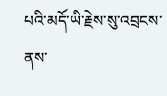པའི་མདོ་ཡི་རྗེས་སུ་འབྲངས་ནས་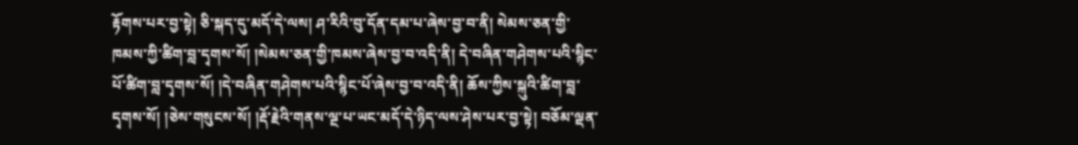རྟོགས་པར་བྱ་སྟེ། ཅི་སྐད་དུ་མདོ་དེ་ལས། ཤ་རིའི་བུ་དོན་དམ་པ་ཞེས་བྱ་བ་ནི། སེམས་ཅན་གྱི་ཁམས་ཀྱི་ཚིག་བླ་དྭགས་སོ། །སེམས་ཅན་གྱི་ཁམས་ཞེས་བྱ་བ་འདི་ནི། དེ་བཞིན་གཤེགས་པའི་སྙིང་པོ་ཚིག་བླ་དྭགས་སོ། །དེ་བཞིན་གཤེགས་པའི་སྙིང་པོ་ཞེས་བྱ་བ་འདི་ནི། ཆོས་ཀྱིས་སྐུའི་ཚིག་བླ་དྭགས་སོ། །ཅེས་གསུངས་སོ། །རྡོ་རྗེའི་གནས་ལྔ་པ་ཡང་མདོ་དེ་ཉིད་ལས་ཤེས་པར་བྱ་སྟེ། བཅོམ་ལྡན་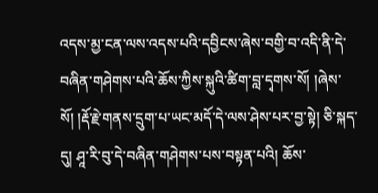འདས་མྱ་ངན་ལས་འདས་པའི་དབྱིངས་ཞེས་བགྱི་བ་འདི་ནི་དེ་བཞིན་གཤེགས་པའི་ཆོས་ཀྱིས་སྐུའི་ཚིག་བླ་དྭགས་སོ། །ཞེས་སོ། །རྡོ་རྗེ་གནས་དྲུག་པ་ཡང་མདོ་དེ་ལས་ཤེས་པར་བྱ་སྟེ། ཅི་སྐད་དུ། ཤཱ་རི་བུ་དེ་བཞིན་གཤེགས་པས་བསྟན་པའི། ཆོས་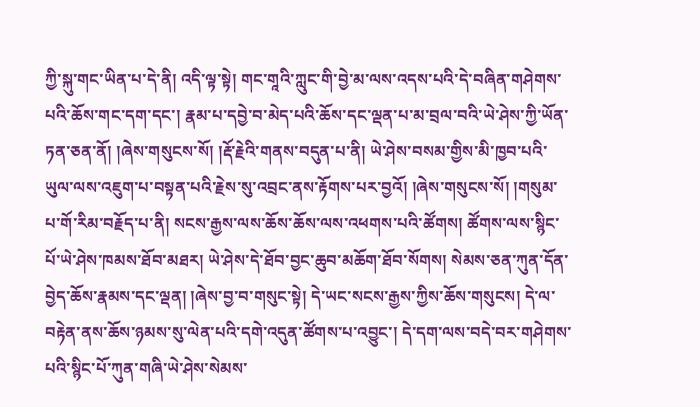ཀྱི་སྐུ་གང་ཡིན་པ་དེ་ནི། འདི་ལྟ་སྟེ། གང་གཱའི་ཀླུང་གི་བྱེ་མ་ལས་འདས་པའི་དེ་བཞིན་གཤེགས་པའི་ཆོས་གང་དག་དང་། རྣམ་པ་དབྱེ་བ་མེད་པའི་ཆོས་དང་ལྡན་པ་མ་བྲལ་བའི་ཡེ་ཤེས་ཀྱི་ཡོན་ཏན་ཅན་ནོ། །ཞེས་གསུངས་སོ། །རྡོ་རྗེའི་གནས་བདུན་པ་ནི། ཡེ་ཤེས་བསམ་གྱིས་མི་ཁྱབ་པའི་ཡུལ་ལས་འཇུག་པ་བསྟན་པའི་རྗེས་སུ་འབྲང་ནས་རྟོགས་པར་བྱའོ། །ཞེས་གསུངས་སོ། །གསུམ་པ་གོ་རིམ་བརྗོད་པ་ནི། སངས་རྒྱས་ལས་ཆོས་ཆོས་ལས་འཕགས་པའི་ཚོགས། ཚོགས་ལས་སྙིང་པོ་ཡེ་ཤེས་ཁམས་ཐོབ་མཐར། ཡེ་ཤེས་དེ་ཐོབ་བྱང་ཆུབ་མཆོག་ཐོབ་སོགས། སེམས་ཅན་ཀུན་དོན་བྱེད་ཆོས་རྣམས་དང་ལྡན། །ཞེས་བྱ་བ་གསུང་སྟེ། དེ་ཡང་སངས་རྒྱས་ཀྱིས་ཆོས་གསུངས། དེ་ལ་བརྟེན་ནས་ཆོས་ཉམས་སུ་ལེན་པའི་དགེ་འདུན་ཚོགས་པ་འབྱུང་། དེ་དག་ལས་བདེ་བར་གཤེགས་པའི་སྙིང་པོ་ཀུན་གཞི་ཡེ་ཤེས་སེམས་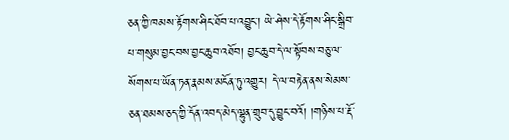ཅན་ཀྱི་ཁམས་རྟོགས་ཤིང་ཐོབ་པ་འབྱུང་། ཡེ་ཤེས་དེ་རྟོགས་ཤིང་སྒྲིབ་པ་གསུམ་བྱང་བས་བྱང་ཆུབ་འཐོབ། བྱང་ཆུབ་དེ་ལ་སྟོབས་བཅུ་ལ་སོགས་པ་ཡོན་ཏན་རྣམས་མངོན་ཏུ་འགྱུར། དེ་ལ་བརྟེན་ནས་སེམས་ཅན་ཐམས་ཅད་ཀྱི་དོན་འབད་མེད་ལྷུན་གྲུབ་དུ་བྱུང་བའོ། །གཉིས་པ་རྡོ་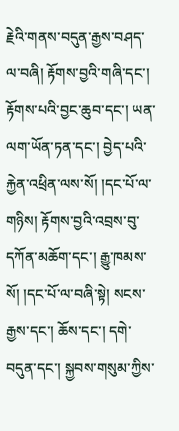རྗེའི་གནས་བདུན་རྒྱས་བཤད་ལ་བཞི། རྟོགས་བྱའི་གཞི་དང་། རྟོགས་པའི་བྱང་ཆུབ་དང་། ཡན་ལག་ཡོན་ཏན་དང་། བྱེད་པའི་རྐྱེན་འཕྲིན་ལས་སོ། །དང་པོ་ལ་གཉིས། རྟོགས་བྱའི་འབྲས་བུ་དཀོན་མཆོག་དང་། རྒྱུ་ཁམས་སོ། །དང་པོ་ལ་བཞི་སྟེ། སངས་རྒྱས་དང་། ཆོས་དང་། དགེ་བདུན་དང་། སྐྱབས་གསུམ་ཀྱིས་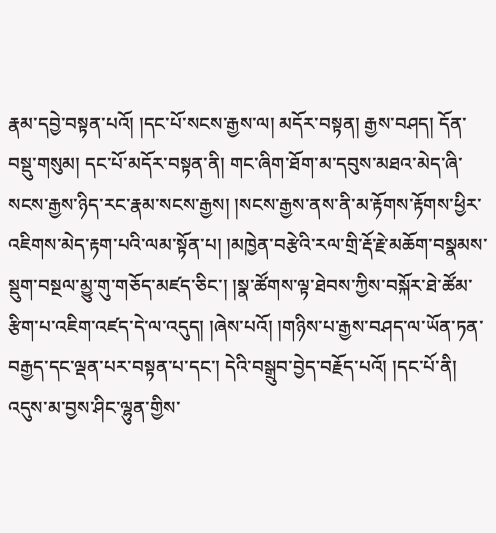རྣམ་དབྱེ་བསྟན་པའོ། །དང་པོ་སངས་རྒྱས་ལ། མདོར་བསྟན། རྒྱས་བཤད། དོན་བསྡུ་གསུམ། དང་པོ་མདོར་བསྟན་ནི། གང་ཞིག་ཐོག་མ་དབུས་མཐའ་མེད་ཞི་སངས་རྒྱས་ཉིད་རང་རྣམ་སངས་རྒྱས། །སངས་རྒྱས་ནས་ནི་མ་རྟོགས་རྟོགས་ཕྱིར་འཇིགས་མེད་རྟག་པའི་ལམ་སྟོན་པ། །མཁྱེན་བརྩེའི་རལ་གྲི་རྡོ་རྗེ་མཆོག་བསྣམས་སྡུག་བསྔལ་མྱུ་གུ་གཅོད་མཛད་ཅིང་། །སྣ་ཚོགས་ལྟ་ཐེབས་ཀྱིས་བསྐོར་ཐེ་ཚོམ་རྩིག་པ་འཇིག་འཛད་དེ་ལ་འདུད། །ཞེས་པའོ། །གཉིས་པ་རྒྱས་བཤད་ལ་ཡོན་ཏན་བརྒྱད་དང་ལྡན་པར་བསྟན་པ་དང་། དེའི་བསྒྲུབ་བྱེད་བརྗོད་པའོ། །དང་པོ་ནི། འདུས་མ་བྱས་ཤིང་ལྷུན་གྱིས་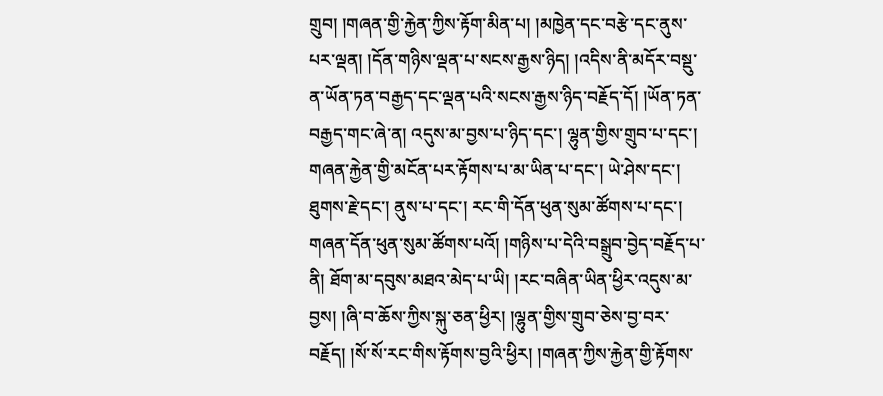གྲུབ། །གཞན་གྱི་རྐྱེན་ཀྱིས་རྟོག་མིན་པ། །མཁྱེན་དང་བརྩེ་དང་ནུས་པར་ལྡན། །དོན་གཉིས་ལྡན་པ་སངས་རྒྱས་ཉིད། །འདིས་ནི་མདོར་བསྡུ་ན་ཡོན་ཏན་བརྒྱད་དང་ལྡན་པའི་སངས་རྒྱས་ཉིད་བརྗོད་དོ། །ཡོན་ཏན་བརྒྱད་གང་ཞེ་ན། འདུས་མ་བྱས་པ་ཉིད་དང་། ལྷུན་གྱིས་གྲུབ་པ་དང་། གཞན་རྐྱེན་གྱི་མངོན་པར་རྟོགས་པ་མ་ཡིན་པ་དང་། ཡེ་ཤེས་དང་། ཐུགས་རྗེ་དང་། ནུས་པ་དང་། རང་གི་དོན་ཕུན་སུམ་ཚོགས་པ་དང་། གཞན་དོན་ཕུན་སུམ་ཚོགས་པའོ། །གཉིས་པ་དེའི་བསྒྲུབ་བྱེད་བརྗོད་པ་ནི། ཐོག་མ་དབུས་མཐའ་མེད་པ་ཡི། །རང་བཞིན་ཡིན་ཕྱིར་འདུས་མ་བྱས། །ཞི་བ་ཆོས་ཀྱིས་སྐུ་ཅན་ཕྱིར། །ལྷུན་གྱིས་གྲུབ་ཅེས་བྱ་བར་བརྗོད། །སོ་སོ་རང་གིས་རྟོགས་བྱའི་ཕྱིར། །གཞན་ཀྱིས་རྐྱེན་གྱི་རྟོགས་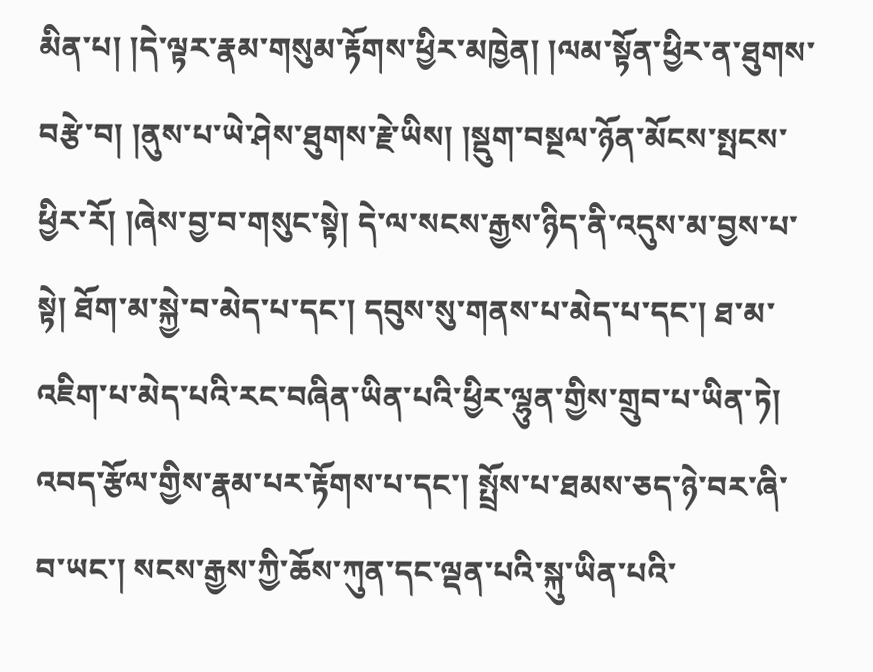མིན་པ། །དེ་ལྟར་རྣམ་གསུམ་རྟོགས་ཕྱིར་མཁྱེན། །ལམ་སྟོན་ཕྱིར་ན་ཐུགས་བརྩེ་བ། །ནུས་པ་ཡེ་ཤེས་ཐུགས་རྗེ་ཡིས། །སྡུག་བསྔལ་ཉོན་མོངས་སྤངས་ཕྱིར་རོ། །ཞེས་བྱ་བ་གསུང་སྟེ། དེ་ལ་སངས་རྒྱས་ཉིད་ནི་འདུས་མ་བྱས་པ་སྟེ། ཐོག་མ་སྐྱེ་བ་མེད་པ་དང་། དབུས་སུ་གནས་པ་མེད་པ་དང་། ཐ་མ་འཇིག་པ་མེད་པའི་རང་བཞིན་ཡིན་པའི་ཕྱིར་ལྷུན་གྱིས་གྲུབ་པ་ཡིན་ཏེ། འབད་རྩོལ་གྱིས་རྣམ་པར་རྟོགས་པ་དང་། སྤྲོས་པ་ཐམས་ཅད་ཉེ་བར་ཞི་བ་ཡང་། སངས་རྒྱས་ཀྱི་ཆོས་ཀུན་དང་ལྡན་པའི་སྐུ་ཡིན་པའི་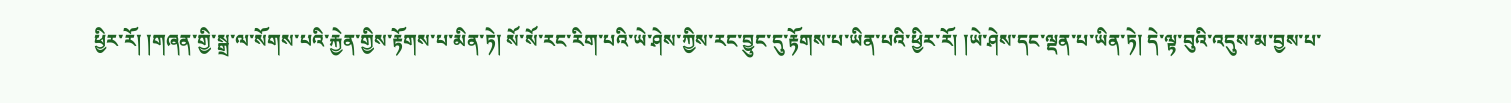ཕྱིར་རོ། །གཞན་གྱི་སྒྲ་ལ་སོགས་པའི་རྐྱེན་གྱིས་རྟོགས་པ་མིན་ཏེ། སོ་སོ་རང་རིག་པའི་ཡེ་ཤེས་ཀྱིས་རང་བྱུང་དུ་རྟོགས་པ་ཡིན་པའི་ཕྱིར་རོ། །ཡེ་ཤེས་དང་ལྡན་པ་ཡིན་ཏེ། དེ་ལྟ་བུའི་འདུས་མ་བྱས་པ་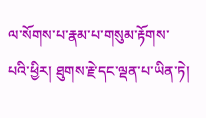ལ་སོགས་པ་རྣམ་པ་གསུམ་རྟོགས་པའི་ཕྱིར། ཐུགས་རྗེ་དང་ལྡན་པ་ཡིན་ཏེ།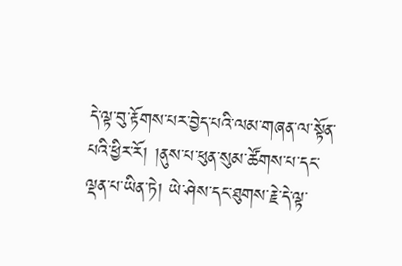དེ་ལྟ་བུ་རྟོགས་པར་བྱེད་པའི་ལམ་གཞན་ལ་སྟོན་པའི་ཕྱིར་རོ། །ནུས་པ་ཕུན་སུམ་ཚོགས་པ་དང་ལྡན་པ་ཡིན་ཏེ། ཡེ་ཤེས་དང་ཐུགས་རྗེ་དེ་ལྟ་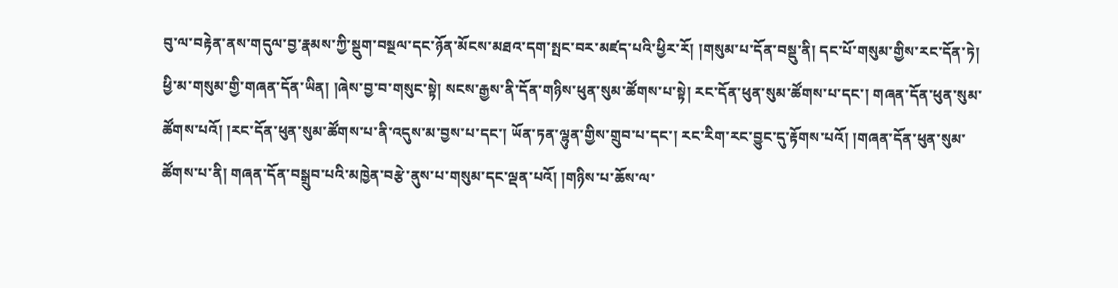བུ་ལ་བརྟེན་ནས་གདུལ་བྱ་རྣམས་ཀྱི་སྡུག་བསྔལ་དང་ཉོན་མོངས་མཐའ་དག་སྤང་བར་མཛད་པའི་ཕྱིར་རོ། །གསུམ་པ་དོན་བསྡུ་ནི། དང་པོ་གསུམ་གྱིས་རང་དོན་ཏེ། ཕྱི་མ་གསུམ་གྱི་གཞན་དོན་ཡིན། །ཞེས་བྱ་བ་གསུང་སྟེ། སངས་རྒྱས་ནི་དོན་གཉིས་ཕུན་སུམ་ཚོགས་པ་སྟེ། རང་དོན་ཕུན་སུམ་ཚོགས་པ་དང་། གཞན་དོན་ཕུན་སུམ་ཚོགས་པའོ། །རང་དོན་ཕུན་སུམ་ཚོགས་པ་ནི་འདུས་མ་བྱས་པ་དང་། ཡོན་ཏན་ལྷུན་གྱིས་གྲུབ་པ་དང་། རང་རིག་རང་བྱུང་དུ་རྟོགས་པའོ། །གཞན་དོན་ཕུན་སུམ་ཚོགས་པ་ནི། གཞན་དོན་བསྒྲུབ་པའི་མཁྱེན་བརྩེ་ནུས་པ་གསུམ་དང་ལྡན་པའོ། །གཉིས་པ་ཆོས་ལ་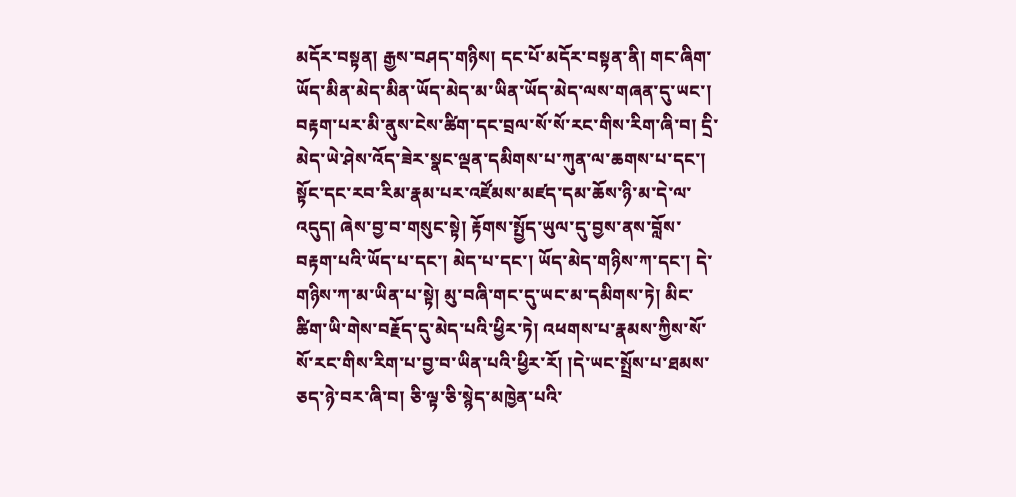མདོར་བསྟན། རྒྱས་བཤད་གཉིས། དང་པོ་མདོར་བསྟན་ནི། གང་ཞིག་ཡོད་མིན་མེད་མིན་ཡོད་མེད་མ་ཡིན་ཡོད་མེད་ལས་གཞན་དུ་ཡང་། བརྟག་པར་མི་ནུས་ངེས་ཚིག་དང་བྲལ་སོ་སོ་རང་གིས་རིག་ཞི་བ། དྲི་མེད་ཡེ་ཤེས་འོད་ཟེར་སྣང་ལྡན་དམིགས་པ་ཀུན་ལ་ཆགས་པ་དང་། སྟོང་དང་རབ་རིམ་རྣམ་པར་འཛོམས་མཛད་དམ་ཆོས་ཉི་མ་དེ་ལ་འདུད། ཞེས་བྱ་བ་གསུང་སྟེ། རྟོགས་སྤྱོད་ཡུལ་དུ་བྱས་ནས་བློས་བརྟག་པའི་ཡོད་པ་དང་། མེད་པ་དང་། ཡོད་མེད་གཉིས་ཀ་དང་། དེ་གཉིས་ཀ་མ་ཡིན་པ་སྟེ། མུ་བཞི་གང་དུ་ཡང་མ་དམིགས་ཏེ། མིང་ཚིག་ཡི་གེས་བརྗོད་དུ་མེད་པའི་ཕྱིར་ཏེ། འཕགས་པ་རྣམས་ཀྱིས་སོ་སོ་རང་གིས་རིག་པ་བྱ་བ་ཡིན་པའི་ཕྱིར་རོ། །དེ་ཡང་སྤྲོས་པ་ཐམས་ཅད་ཉེ་བར་ཞི་བ། ཅི་ལྟ་ཅི་སྙེད་མཁྱེན་པའི་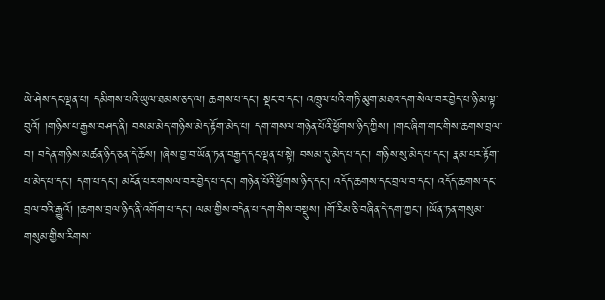ཡེ་ཤེས་དང་ལྡན་པ། དམིགས་པའི་ཡུལ་ཐམས་ཅད་ལ། ཆགས་པ་དང་། སྡང་བ་དང་། འཁྲུལ་པའི་གཏི་མུག་མཐའ་དག་སེལ་བར་བྱེད་པ་ཉི་མ་ལྟ་བུའོ། །གཉིས་པ་རྒྱས་བཤད་ནི། བསམ་མེད་གཉིས་མེད་རྟོག་མེད་པ། དག་གསལ་གཉེན་པོའི་ཕྱོགས་ཉིད་ཀྱིས། །གང་ཞིག་གང་གིས་ཆགས་བྲལ་བ། བདེན་གཉིས་མཚན་ཉིད་ཅན་དེ་ཆོས། །ཞེས་བྱ་བ་ཡོན་ཏན་བརྒྱད་དང་ལྡན་པ་སྟེ། བསམ་དུ་མེད་པ་དང་། གཉིས་སུ་མེད་པ་དང་། རྣམ་པར་རྟོག་པ་མེད་པ་དང་། དག་པ་དང་། མངོན་པར་གསལ་བར་བྱེད་པ་དང་། གཉེན་པོའི་ཕྱོགས་ཉིད་དང་། འདོད་ཆགས་དང་བྲལ་བ་དང་། འདོད་ཆགས་དང་བྲལ་བའི་རྒྱུའོ། །ཆགས་བྲལ་ཉིད་ནི་འགོག་པ་དང་། ལམ་གྱིས་བདེན་པ་དག་གིས་བསྡུས། །གོ་རིམ་ཅི་བཞིན་དེ་དག་ཀྱང་། །ཡོན་ཏན་གསུམ་གསུམ་གྱིས་རིགས་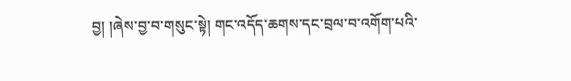བྱ། །ཞེས་བྱ་བ་གསུང་སྟེ། གང་འདོད་ཆགས་དང་བྲལ་བ་འགོག་པའི་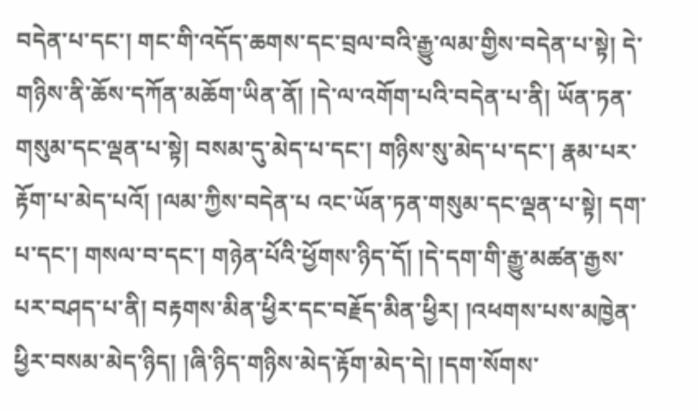བདེན་པ་དང་། གང་གི་འདོད་ཆགས་དང་བྲལ་བའི་རྒྱུ་ལམ་གྱིས་བདེན་པ་སྟེ། དེ་གཉིས་ནི་ཆོས་དཀོན་མཆོག་ཡིན་ནོ། །དེ་ལ་འགོག་པའི་བདེན་པ་ནི། ཡོན་ཏན་གསུམ་དང་ལྡན་པ་སྟེ། བསམ་དུ་མེད་པ་དང་། གཉིས་སུ་མེད་པ་དང་། རྣམ་པར་རྟོག་པ་མེད་པའོ། །ལམ་ཀྱིས་བདེན་པ འང་ཡོན་ཏན་གསུམ་དང་ལྡན་པ་སྟེ། དག་པ་དང་། གསལ་བ་དང་། གཉེན་པོའི་ཕྱོགས་ཉིད་དོ། །དེ་དག་གི་རྒྱུ་མཚན་རྒྱས་པར་བཤད་པ་ནི། བརྟགས་མིན་ཕྱིར་དང་བརྗོད་མིན་ཕྱིར། །འཕགས་པས་མཁྱེན་ཕྱིར་བསམ་མེད་ཉིད། །ཞི་ཉིད་གཉིས་མེད་རྟོག་མེད་དེ། །དག་སོགས་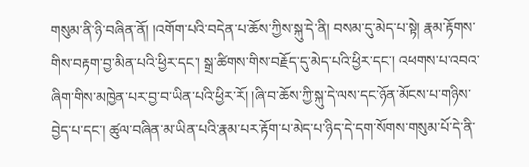གསུམ་ནི་ཉི་བཞིན་ནོ། །འགོག་པའི་བདེན་པ་ཆོས་ཀྱིས་སྐུ་དེ་ནི། བསམ་དུ་མེད་པ་སྟེ། རྣམ་རྟོགས་གིས་བརྟག་བྱ་མིན་པའི་ཕྱིར་དང་། སྒྲ་ཚིགས་གིས་བརྗོད་དུ་མེད་པའི་ཕྱིར་དང་། འཕགས་པ་འབའ་ཞིག་གིས་མཁྱེན་པར་བྱ་བ་ཡིན་པའི་ཕྱིར་རོ། །ཞི་བ་ཆོས་ཀྱི་སྐུ་དེ་ལས་དང་ཉོན་མོངས་པ་གཉིས་བྱེད་པ་དང་། ཚུལ་བཞིན་མ་ཡིན་པའི་རྣམ་པར་རྟོག་པ་མེད་པ་ཉིད་དེ་དག་སོགས་གསུམ་པོ་དེ་ནི་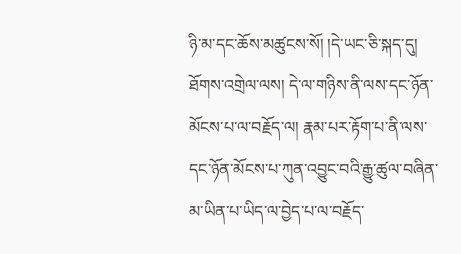ཉི་མ་དང་ཆོས་མཚུངས་སོ། །དེ་ཡང་ཅི་སྐད་དུ། ཐོགས་འགྲེལ་ལས། དེ་ལ་གཉིས་ནི་ལས་དང་ཉོན་མོངས་པ་ལ་བརྗོད་ལ། རྣམ་པར་རྟོག་པ་ནི་ལས་དང་ཉོན་མོངས་པ་ཀུན་འབྱུང་བའི་རྒྱུ་ཚུལ་བཞིན་མ་ཡིན་པ་ཡིད་ལ་བྱེད་པ་ལ་བརྗོད་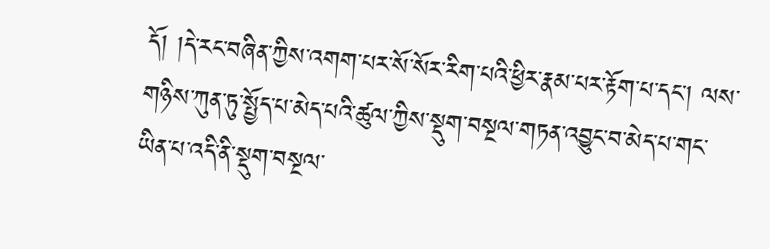དོ། །དེ་རང་བཞིན་ཀྱིས་འགག་པར་སོ་སོར་རིག་པའི་ཕྱིར་རྣམ་པར་རྟོག་པ་དང་། ལས་གཉིས་ཀུན་ཏུ་སྤྱོད་པ་མེད་པའི་ཚུལ་ཀྱིས་སྡུག་བསྔལ་གཏན་འབྱུང་བ་མེད་པ་གང་ཡིན་པ་འདི་ནི་སྡུག་བསྔལ་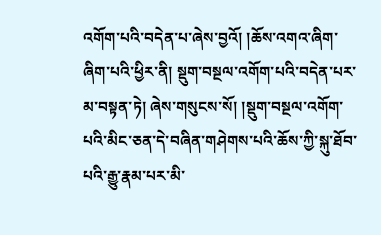འགོག་པའི་བདེན་པ་ཞེས་བྱའོ། །ཆོས་འགའ་ཞིག་ཞིག་པའི་ཕྱིར་ནི། སྡུག་བསྔལ་འགོག་པའི་བདེན་པར་མ་བསྟན་ཏེ། ཞེས་གསུངས་སོ། །སྡུག་བསྔལ་འགོག་པའི་མིང་ཅན་དེ་བཞིན་གཤེགས་པའི་ཆོས་ཀྱི་སྐུ་ཐོབ་པའི་རྒྱུ་རྣམ་པར་མི་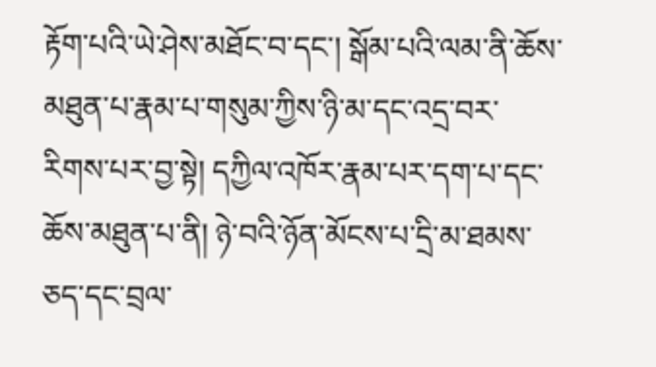རྟོག་པའི་ཡེ་ཤེས་མཐོང་བ་དང་། སྒོམ་པའི་ལམ་ནི་ཆོས་མཐུན་པ་རྣམ་པ་གསུམ་ཀྱིས་ཉི་མ་དང་འདྲ་བར་རིགས་པར་བྱ་སྟེ། དཀྱིལ་འཁོར་རྣམ་པར་དག་པ་དང་ཆོས་མཐུན་པ་ནི། ཉེ་བའི་ཉོན་མོངས་པ་དྲི་མ་ཐམས་ཅད་དང་བྲལ་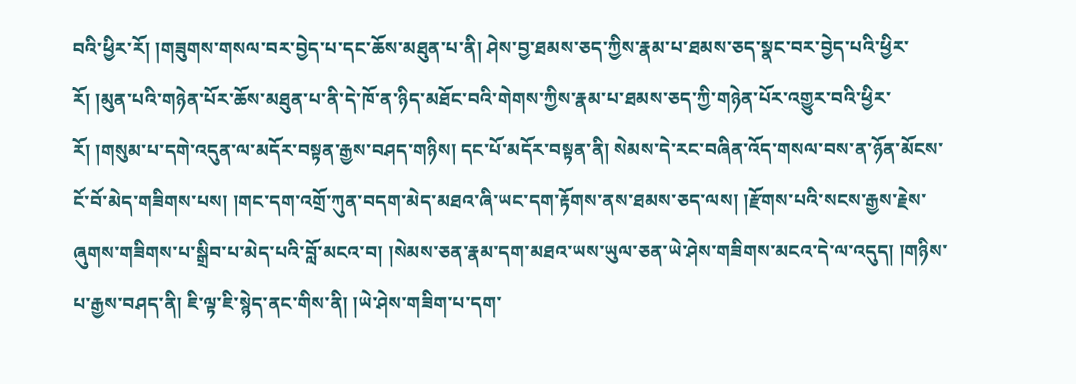བའི་ཕྱིར་རོ། །གཟུགས་གསལ་བར་བྱེད་པ་དང་ཆོས་མཐུན་པ་ནི། ཤེས་བྱ་ཐམས་ཅད་ཀྱིས་རྣམ་པ་ཐམས་ཅད་སྣང་བར་བྱེད་པའི་ཕྱིར་རོ། །མུན་པའི་གཉེན་པོར་ཆོས་མཐུན་པ་ནི་དེ་ཁོ་ན་ཉིད་མཐོང་བའི་གེགས་ཀྱིས་རྣམ་པ་ཐམས་ཅད་ཀྱི་གཉེན་པོར་འགྱུར་བའི་ཕྱིར་རོ། །གསུམ་པ་དགེ་འདུན་ལ་མདོར་བསྟན་རྒྱས་བཤད་གཉིས། དང་པོ་མདོར་བསྟན་ནི། སེམས་དེ་རང་བཞིན་འོད་གསལ་བས་ན་ཉོན་མོངས་ངོ་བོ་མེད་གཟིགས་པས། །གང་དག་འགྲོ་ཀུན་བདག་མེད་མཐའ་ཞི་ཡང་དག་རྟོགས་ནས་ཐམས་ཅད་ལས། །རྫོགས་པའི་སངས་རྒྱས་རྗེས་ཞུགས་གཟིགས་པ་སྒྲིབ་པ་མེད་པའི་བློ་མངའ་བ། །སེམས་ཅན་རྣམ་དག་མཐའ་ཡས་ཡུལ་ཅན་ཡེ་ཤེས་གཟིགས་མངའ་དེ་ལ་འདུད། །གཉིས་པ་རྒྱས་བཤད་ནི། ཇི་ལྟ་ཇི་སྙེད་ནང་གིས་ནི། །ཡེ་ཤེས་གཟིག་པ་དག་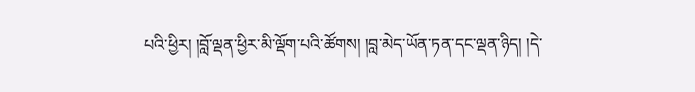པའི་ཕྱིར། །བློ་ལྡན་ཕྱིར་མི་ལྡོག་པའི་ཚོགས། །བླ་མེད་ཡོན་ཏན་དང་ལྡན་ཉིད། །དེ་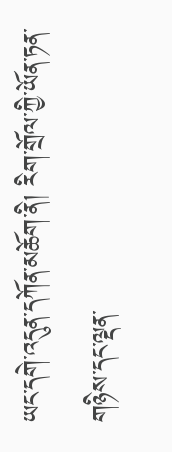ཡང་དགེ་འདུན་དཀོན་མཆོག་ནི། རིག་གྲོལ་ཀྱི་ཡོན་ཏན་གཉིས་དང་ལྡན་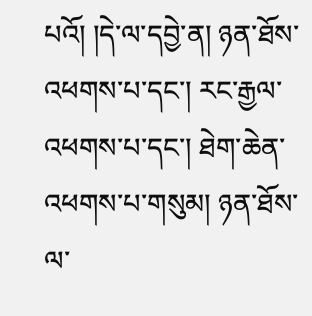པའོ། །དེ་ལ་དབྱེ་ན། ཉན་ཐོས་འཕགས་པ་དང་། རང་རྒྱལ་འཕགས་པ་དང་། ཐེག་ཆེན་འཕགས་པ་གསུམ། ཉན་ཐོས་ལ་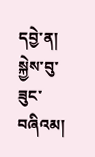དབྱེ་ན། སྐྱེས་བུ་ཟུང་བཞིའམ།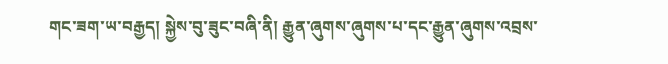གང་ཟག་ཡ་བརྒྱད། སྐྱེས་བུ་ཟུང་བཞི་ནི། རྒྱུན་ཞུགས་ཞུགས་པ་དང་རྒྱུན་ཞུགས་འབྲས་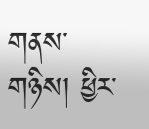གནས་གཉིས། ཕྱིར་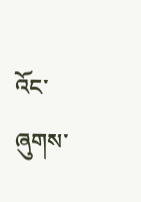འོང་ཞུགས་